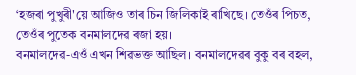‘হজৰা পুখুৰী'য়ে আজিও তাৰ চিন জিলিকাই ৰাখিছে। তেওঁৰ পিচত, তেওঁৰ পুতেক বনমালদেৱ ৰজা হয়।
বনমালদেৱ-এওঁ এখন শিৱভক্ত আছিল। বনমালদেৱৰ বুকু বৰ বহল,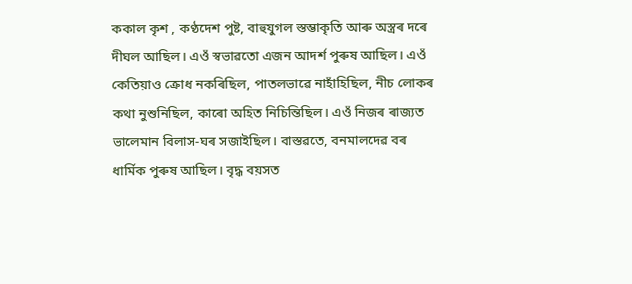ককাল কৃশ , কণ্ঠদেশ পুষ্ট, বাহুযুগল স্তম্ভাকৃতি আৰু অস্ত্ৰৰ দৰে দীঘল আছিল। এওঁ স্বভাৱতো এজন আদৰ্শ পুৰুষ আছিল। এওঁ কেতিয়াও ক্ৰোধ নকৰিছিল, পাতলভাৱে নাহাঁহিছিল, নীচ লোকৰ কথা নুশুনিছিল, কাৰো অহিত নিচিন্তিছিল। এওঁ নিজৰ ৰাজ্যত ভালেমান বিলাস-ঘৰ সজাইছিল। বাস্তৱতে, বনমালদেৱ বৰ ধাৰ্মিক পুৰুষ আছিল। বৃদ্ধ বয়সত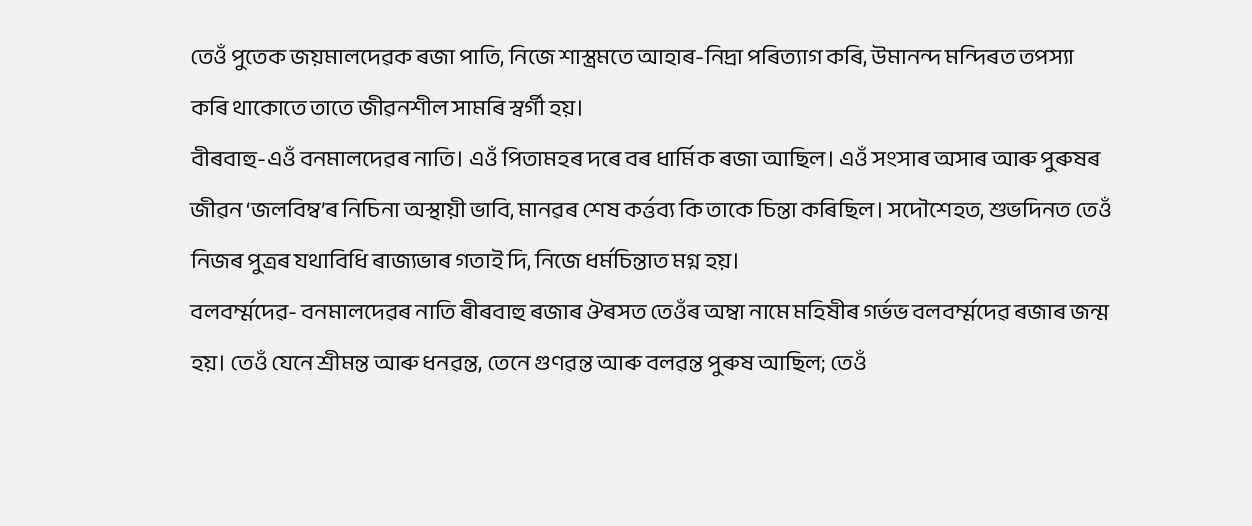তেওঁ পুতেক জয়মালদেৱক ৰজা পাতি, নিজে শাস্ত্ৰমতে আহাৰ-নিদ্ৰা পৰিত্যাগ কৰি, উমানন্দ মন্দিৰত তপস্যা কৰি থাকোতে তাতে জীৱনশীল সামৰি স্বৰ্গী হয়।
বীৰবাহু-এওঁ বনমালদেৱৰ নাতি। এওঁ পিতামহৰ দৰে বৰ ধাৰ্মিক ৰজা আছিল। এওঁ সংসাৰ অসাৰ আৰু পুৰুষৰ জীৱন ‘জলবিম্ব’ৰ নিচিনা অস্থায়ী ভাবি, মানৱৰ শেষ কৰ্ত্তব্য কি তাকে চিন্তা কৰিছিল। সদৌশেহত, শুভদিনত তেওঁ নিজৰ পুত্ৰৰ যথাবিধি ৰাজ্যভাৰ গতাই দি, নিজে ধৰ্মচিন্তাত মগ্ন হয়।
বলবৰ্ম্মদেৱ- বনমালদেৱৰ নাতি ৰীৰবাহু ৰজাৰ ঔৰসত তেওঁৰ অম্বা নামে মহিষীৰ গৰ্ভভ বলবৰ্ম্মদেৱ ৰজাৰ জন্ম হয়। তেওঁ যেনে শ্ৰীমন্ত আৰু ধনৱন্ত, তেনে গুণৱন্ত আৰু বলৱন্ত পুৰুষ আছিল; তেওঁ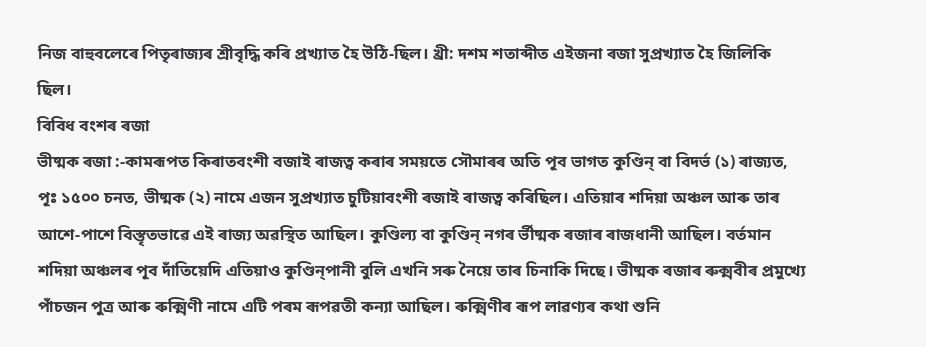নিজ বাহুবলেৰে পিতৃৰাজ্যৰ শ্ৰীবৃদ্ধি কৰি প্ৰখ্যাত হৈ উঠি-ছিল। খ্ৰী: দশম শতাব্দীত এইজনা ৰজা সুপ্ৰখ্যাত হৈ জিলিকি ছিল।
বিবিধ বংশৰ ৰজা
ভীষ্মক ৰজা :-কামৰূপত কিৰাতবংশী বজাই ৰাজত্ব কৰাৰ সময়তে সৌমাৰৰ অতি পূব ভাগত কুণ্ডিন্ বা বিদৰ্ভ (১) ৰাজ্যত, পূঃ ১৫০০ চনত, ভীষ্মক (২) নামে এজন সুপ্ৰখ্যাত চুটিয়াবংশী ৰজাই ৰাজত্ব কৰিছিল। এতিয়াৰ শদিয়া অঞ্চল আৰু তাৰ আশে-পাশে বিস্তৃতভাৱে এই ৰাজ্য অৱস্থিত আছিল। কুণ্ডিল্য বা কুণ্ডিন্ নগৰ ৰ্ভীষ্মক ৰজাৰ ৰাজধানী আছিল। বৰ্তমান শদিয়া অঞ্চলৰ পূব দাঁতিয়েদি এতিয়াও কুণ্ডিন্পানী বুলি এখনি সৰু নৈয়ে তাৰ চিনাকি দিছে। ভীষ্মক ৰজাৰ ৰুক্মবীৰ প্ৰমুখ্যে পাঁচজন পুত্ৰ আৰু ৰুক্মিণী নামে এটি পৰম ৰূপৱতী কন্যা আছিল। ৰুক্মিণীৰ ৰূপ লাৱণ্যৰ কথা শুনি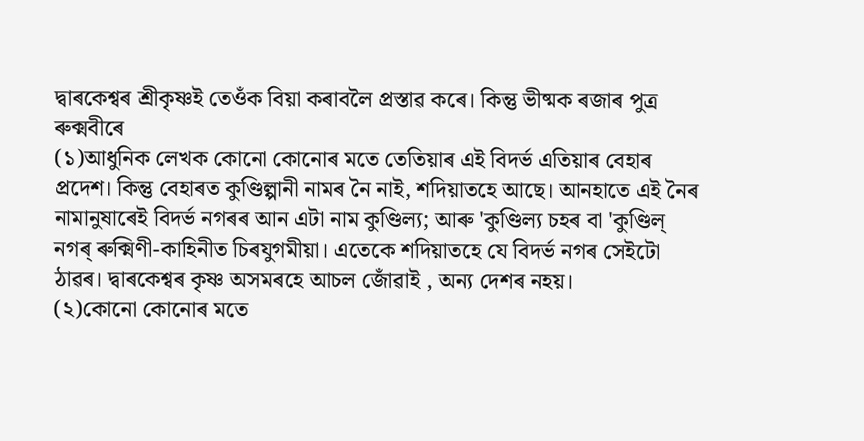দ্বাৰকেশ্বৰ শ্ৰীকৃষ্ণই তেওঁক বিয়া কৰাবলৈ প্ৰস্তাৱ কৰে। কিন্তু ভীষ্মক ৰজাৰ পুত্ৰ ৰুক্মবীৰে
(১)আধুনিক লেখক কোনো কোনোৰ মতে তেতিয়াৰ এই বিদৰ্ভ এতিয়াৰ বেহাৰ প্ৰদেশ। কিন্তু বেহাৰত কুণ্ডিল্পানী নামৰ নৈ নাই, শদিয়াতহে আছে। আনহাতে এই নৈৰ নামানুষাৰেই বিদৰ্ভ নগৰৰ আন এটা নাম কুণ্ডিল্য; আৰু 'কুণ্ডিল্য চহৰ বা 'কুণ্ডিল্ নগৰ্ ৰুক্মিণী-কাহিনীত চিৰযুগমীয়া। এতেকে শদিয়াতহে যে বিদৰ্ভ নগৰ সেইটো ঠাৱৰ। দ্বাৰকেশ্বৰ কৃষ্ণ অসমৰহে আচল জোঁৱাই , অন্য দেশৰ নহয়।
(২)কোনো কোনোৰ মতে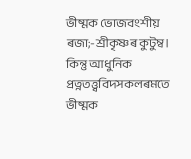ভীষ্মক ভোজবংশীয় ৰজা;-শ্ৰীকৃষ্ণৰ কুটুম্ব। কিন্তু আধুনিক প্ৰত্নতত্ত্ববিদসকলৰমতে ভীষ্মক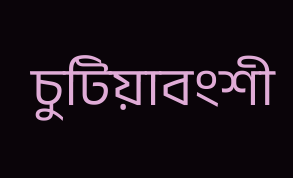চুটিয়াবংশী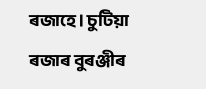ৰজাহে। চুটিয়া ৰজাৰ বুৰঞ্জীৰ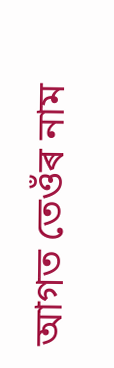আগত তেওঁৰ নাম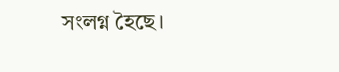সংলগ্ন হৈছে।